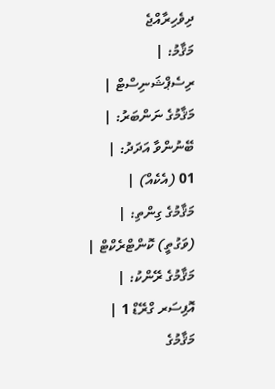ދިވެހިރާއްޖެ
މަޤާމު: |
ރިސެޕްޝަނިސްޓް |
މަޤާމުގެ ނަންބަރު: |
ބޭނުންވާ އަދަދު: |
01 (އެކެއް) |
މަޤާމުގެ ގިންތި: |
(ވަގުތީ) ކޮންޓްރެކްޓް |
މަޤާމުގެ ރޭންކު: |
އޮފިސަރ ގްރޭޑް 1 |
މަޤާމުގެ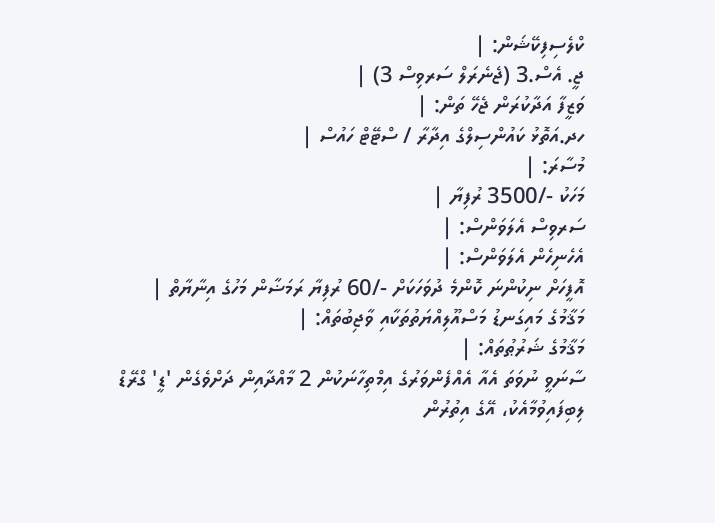ކްލެސިފިކޭޝަން: |
ޖީ. އެސް.3 (ޖެނެރަލް ސަރވިސް 3) |
ވަޒީފާ އަދާކުރަން ޖެހޭ ތަން: |
ހދ.އަތޮޅު ކައުންސިލްގެ އިދާރާ / ސްޓޭޓް ހައުސް |
މުސާރަ: |
މަހަކު -/3500 ރުފިޔާ |
ސަރވިސް އެލަވަންސް: |
އެހެނިހެން އެލަވަންސް: |
އޮފީހަށް ނިކުންނަ ކޮންމެ ދުވަހަކަށް -/60 ރުފިޔާ ރަމަޟާން މަހުގެ އިނާޔާތް |
މަޤާމުގެ މައިގަނޑު މަސްއޫލިއްޔަތުތަކާއި ވާޖިބުތައް: |
މަޤާމުގެ ޝަރުޠުތައް: |
ސާނަވީ ނުވަތަ އެއާ އެއްފެންވަރުގެ އިމްތިހާނަކުން 2 މާއްދާއިން ދަށްވެގެން 'ޑީ' ގްރޭޑް ލިބިފައިވުމާއެކު، އޭގެ އިތުރުން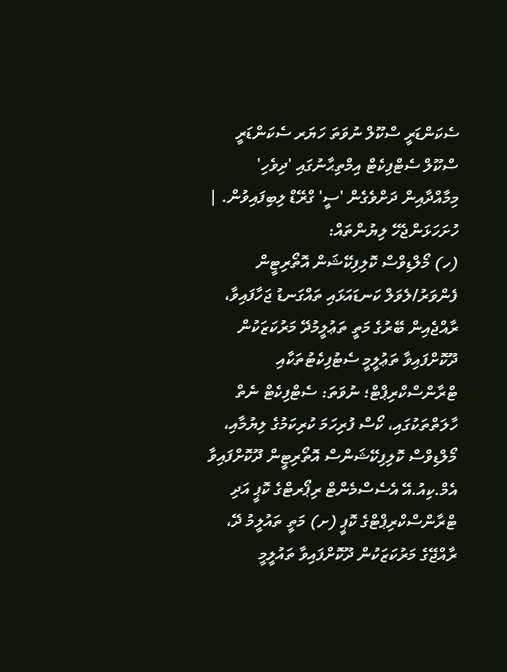ސެކަންޑަރީ ސްކޫލް ނުވަތަ ހަޔަރ ސެކަންޑަރީ ސްކޫލް ސެޓްފިކެޓް އިމްތިޙާނުގައި 'ދިވެހި' މިމާއްދާއިން ދަށްވެގެން 'ސީ' ގްރޭޑް ލިބިފައިވުން. |
ހުށަހަޅަންޖެހޭ ލިޔުންތައް:
(ހ) މޯލްޑިވްސް ކޮލިފިކޭޝަން އޮތޯރިޓީން ފެންވަރު/ލެވަލް ކަނޑައަޅައި ތައްގަނޑު ޖަހާފައިވާ، ރާއްޖެއިން ބޭރުގެ މަތީ ތަޢުލީމުދޭ މަރުކަޒަކުން ދޫކޮށްފައިވާ ތަޢުލީމީ ސެޓުފިކެޓުތަކާއި ޓްރާންސްކްރިޕްޓް؛ ނުވަތަ: ސެޓްފިކެޓް ނެތް ހާލަތްތަކުގައި، ކޯސް ފުރިހަމަ ކުރިކަމުގެ ލިޔުމާއި، މޯލްޑިވްސް ކޮލިފިކޭޝަންސް އޮތޯރިޓީން ދޫކޮށްފައިވާ އެމް.ކިއު.އޭ އެސެސްމެންޓް ރިޕޯރޓްގެ ކޮޕީ އަދި ޓްރާންސްކްރިޕްޓްގެ ކޮޕީ (ށ) މަތީ ތައުލީމު ދޭ، ރާއްޖޭގެ މަރުކަޒަކުން ދޫކޮށްފައިވާ ތައުލީމީ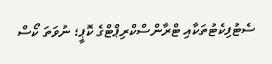ސެޓުފިކެޓުތަކާއި ޓްރާންސްކްރިޕްޓްގެ ކޮޕީ؛ ނުވަތަ ކޯސް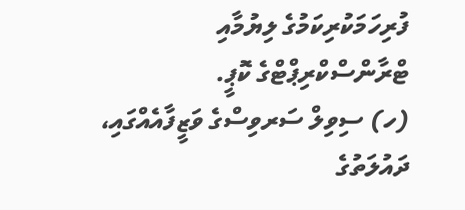ފުރިހަމަކުރިކަމުގެ ލިޔުމާއި ޓްރާންސްކްރިޕްޓްގެ ކޮޕީ.
(ހ) ސިވިލް ސަރވިސްގެ ވަޒީފާއެއްގައި، ދައުލަތުގެ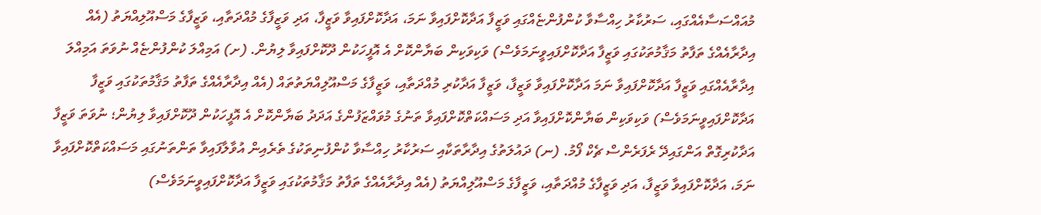މުއައްސަސާއެއްގައި، ސަރުކާރު ހިއްސާވާ ކުންފުންޏެއްގައި ވަޒީފާ އަދާކޮށްފައިވާ ނަމަ، އަދާކޮށްފައިވާ ވަޒީފާ، އަދި ވަޒީފާގެ މުއްދަތާއި، ވަޒީފާގެ މަސްއޫލިއްޔަތު (އެއް އިދާރާއެއްގެ ތަފާތު މަޤާމުތަކުގައި ވަޒީފާ އަދާކޮށްފައިވީނަމަވެސް) ވަކިވަކިން ބަޔާންކޮށް އެ އޮފީހަކުން ދޫކޮށްފައިވާ ލިޔުން. (ށ) އަމިއްލަ ކުންފުންޏެއް ނުވަތަ އަމިއްލަ އިދާރާއެއްގައި ވަޒީފާ އަދާކޮށްފައިވާ ނަމަ އަދާކޮށްފައިވާ ވަޒީފާ، ވަޒީފާ އަދާކުރި މުއްދަތާއި، ވަޒީފާގެ މަސްއޫލިއްޔަތުތައް (އެއް އިދާރާއެއްގެ ތަފާތު މަޤާމުތަކުގައި ވަޒީފާ އަދާކޮށްފައިވީނަމަވެސް) ވަކިވަކިން ބަޔާންކޮށްފައިވާ އަދި މަސައްކަތްކޮށްފައިވާ ތަނުގެ މުވައްޒަފުންގެ އަދަދު ބަޔާންކޮށް އެ އޮފީހަކުން ދޫކޮށްފައިވާ ލިޔުން؛ ނުވަތަ ވަޒީފާ އަދާކުރިގޮތް އަންގައިދޭ ރެފަރެންސް ޗެކް ފޯމު. (ނ) ދައުލަތުގެ އިދާރާތަކާއި ސަރުކާރު ހިއްސާވާ ކުންފުނިތަކުގެ ތެރެއިން އުވާލާފައިވާ ތަންތަނުގައި މަސައްކަތްކޮށްފައިވާ ނަމަ، އަދާކޮށްފައިވާ ވަޒީފާ، އަދި ވަޒީފާގެ މުއްދަތާއި، ވަޒީފާގެ މަސްއޫލިއްޔަތު (އެއް އިދާރާއެއްގެ ތަފާތު މަޤާމުތަކުގައި ވަޒީފާ އަދާކޮށްފައިވީނަމަވެސް)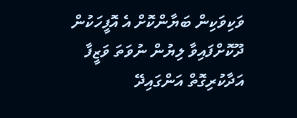ވަކިވަކިން ބަޔާންކޮށް އެ އޮފީހަކުން ދޫކޮށްފައިވާ ލިޔުން ނުވަތަ ވަޒީފާ އަދާކުރިގޮތް އަންގައިދޭ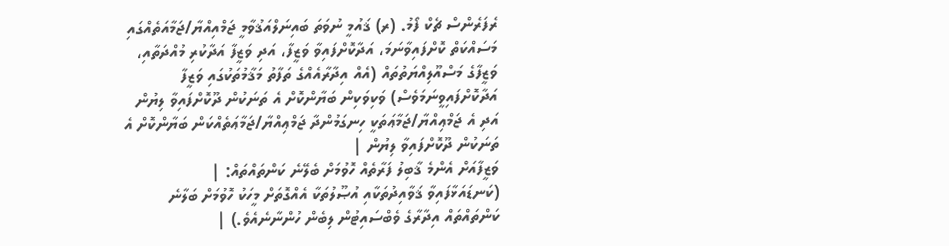ރެފަރެންސް ޗެކް ފޯމު. (ރ) ޤައުމީ ނުވަތަ ބައިނަލްއަޤުވާމީ ޖަމްއިއްޔާ/ޖަމާއަތެއްގައި މަސައްކަތް ކޮށްފައިވާނަމަ، އަދާކޮށްފައިވާ ވަޒީފާ، އަދި ވަޒީފާ އަދާކުރި މުއްދަތާއި، ވަޒީފާގެ މަސްއޫލިއްޔަތުތައް (އެއް އިދާރާއެއްގެ ތަފާތު މަޤާމުތަކުގައި ވަޒީފާ އަދާކޮށްފައިވީނަމަވެސް) ވަކިވަކިން ބަޔާންކޮށް އެ ތަނަކުން ދޫކޮށްފައިވާ ލިޔުން އަދި އެ ޖަމްޢިއްޔާ/ޖަމާޢަތަކީ ހިނގަމުންދާ ޖަމްޢިއްޔާ/ޖަމާޢަތެއްކަން ބަޔާންކޮށް އެ ތަނަކުން ދޫކޮށްފައިވާ ލިޔުން |
ވަޒީފާއަށް އެންމެ ޤާބިލު ފަރާތެއް ހޮވުމަށް ބެލޭނެ ކަންތައްތައް: |
(ކަނޑައަޅާފައިވާ ޤަވާއިދުތަކާއި އުޞޫލުތަކާ އެއްގޮތަށް މީހަކު ހޮވުމަށް ބަލާނެ ކަންތައްތައް އިދާރާގެ ވެބްސައިޓުން ލިބެން ހުންނާނެއެވެ.) |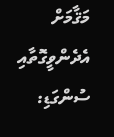މަޤާމަށް އެދެންވީގޮތާއި ސުންގަޑި: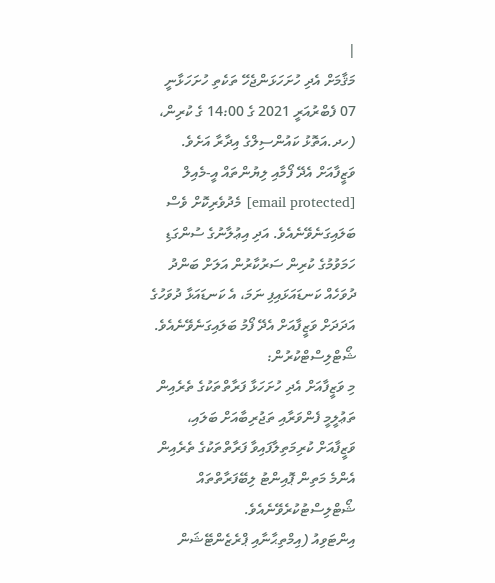|
މަޤާމަށް އެދި ހުށަހަޅަންޖެހޭ ތަކެތި ހުށަހަޅާނީ 07 ފެބްރުއަރީ 2021 ގެ 14:00 ގެ ކުރިން، (ހދ.އަތޮޅު ކައުންސިލްގެ އިދާރާ އަށެވެ. ވަޒީފާއަށް އެދޭ ފޯމާއި ލިޔުންތައް އީ-މެއިލް [email protected] މެދުވެރިކޮށް ވެސް ބަލައިގަނެވޭނެއެވެ. އަދި އިޢުލާނުގެ ސުންގަޑި ހަމަވުމުގެ ކުރިން ސަރުކާރުން އަލަށް ބަންދު ދުވަހެއް ކަނޑައަޅައިފި ނަމަ، އެ ކަނޑައަޅާ ދުވަހުގެ އަދަދަށް ވަޒީފާއަށް އެދޭ ފޯމު ބަލައިގަނެވޭނެއެވެ.
ޝޯޓްލިސްޓްކުރުން:
މި ވަޒީފާއަށް އެދި ހުށަހަޅާ ފަރާތްތަކުގެ ތެރެއިން ތަޢުލީމީ ފެންވަރާއި ތަޖުރިބާއަށް ބަލައި، ވަޒީފާއަށް ކުރިމަތިލާފައިވާ ފަރާތްތަކުގެ ތެރެއިން އެންމެ މަތިން ޕޮއިންޓު ލިބޭފަރާތްތައް ޝޯޓްލިސްޓުކުރެވޭނެއެވެ.
އިންޓަވިއު (އިމްތިޙާނާއި ޕްރެޒެންޓޭޝަން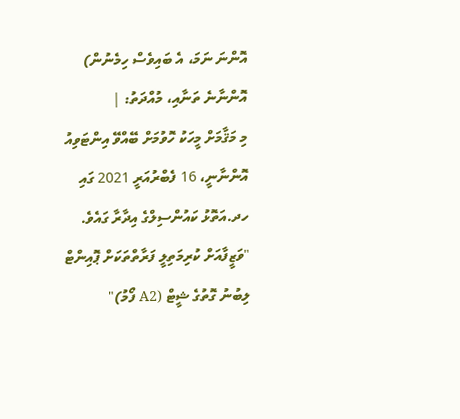އޮންނަ ނަމަ، އެ ބައިވެސް ހިމެނުން) އޮންނާނެ ތަނާއި، މުއްދަތު: |
މި މަޤާމަށް މީހަކު ހޮވުމަށް ބޭއްވޭ އިންޓަވިއު އޮންނާނީ، 16 ފެބްރުއަރީ 2021 ގައި ހދ.އަތޮޅު ކައުންސިލްގެ އިދާރާ ގައެވެ.
"ވަޒީފާއަށް ކުރިމަތިލީ ފަރާތްތަކަށް ޕޮއިންޓް ލިބުނު ގޮތުގެ ޝީޓް (A2 ފޯމު)"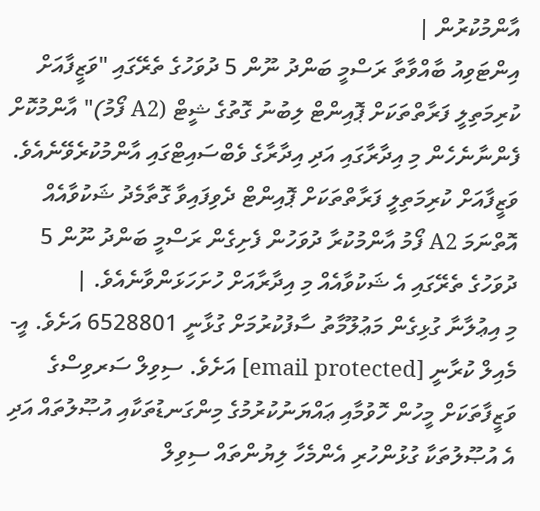އާންމުކުރުން |
އިންޓަވިއު ބާއްވާތާ ރަސްމީ ބަންދު ނޫން 5 ދުވަހުގެ ތެރޭގައި "ވަޒީފާއަށް ކުރިމަތިލީ ފަރާތްތަކަށް ޕޮއިންޓް ލިބުނު ގޮތުގެ ޝީޓް (A2 ފޯމު)" އާންމުކޮށް ފެންނާނެހެން މި އިދާރާގައި އަދި އިދާރާގެ ވެބްސައިޓްގައި އާންމުކުރެވޭނެއެވެ. ވަޒީފާއަށް ކުރިމަތިލީ ފަރާތްތަކަށް ޕޮއިންޓް ދެވިފައިވާ ގޮތާމެދު ޝަކުވާއެއް އޮތްނަމަ A2 ފޯމު އާންމުކުރާ ދުވަހުން ފެށިގެން ރަސްމީ ބަންދު ނޫން 5 ދުވަހުގެ ތެރޭގައި އެ ޝަކުވާއެއް މި އިދާރާއަށް ހުށަހަޅަންވާނެއެވެ. |
މި އިޢުލާނާ ގުޅިގެން މަޢުލޫމާތު ސާފުކުރުމަށް ގުޅާނީ 6528801 އަށެވެ. އީ-މެއިލް ކުރާނީ [email protected] އަށެވެ. ސިވިލް ސަރވިސްގެ ވަޒީފާތަކަށް މީހުން ހޮވުމާއި ޢައްޔަނުކުރުމުގެ މިންގަނޑުތަކާއި އުޞޫލުތައް އަދި އެ އުޞޫލުތަކާ ގުޅުންހުރި އެންމެހާ ލިޔުންތައް ސިވިލް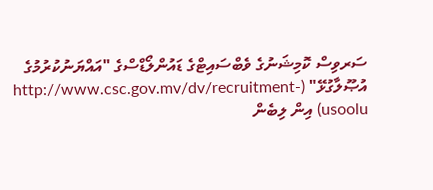ސަރވިސް ކޮމިޝަނުގެ ވެބްސައިޓްގެ ޑައުންލޯޑްސްގެ "އައްޔަނުކުރުމުގެ އުޞޫލާގުޅޭ" (http://www.csc.gov.mv/dv/recruitment-usoolu) އިން ލިބެން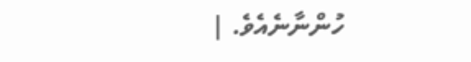ހުންނާނެއެވެ. |